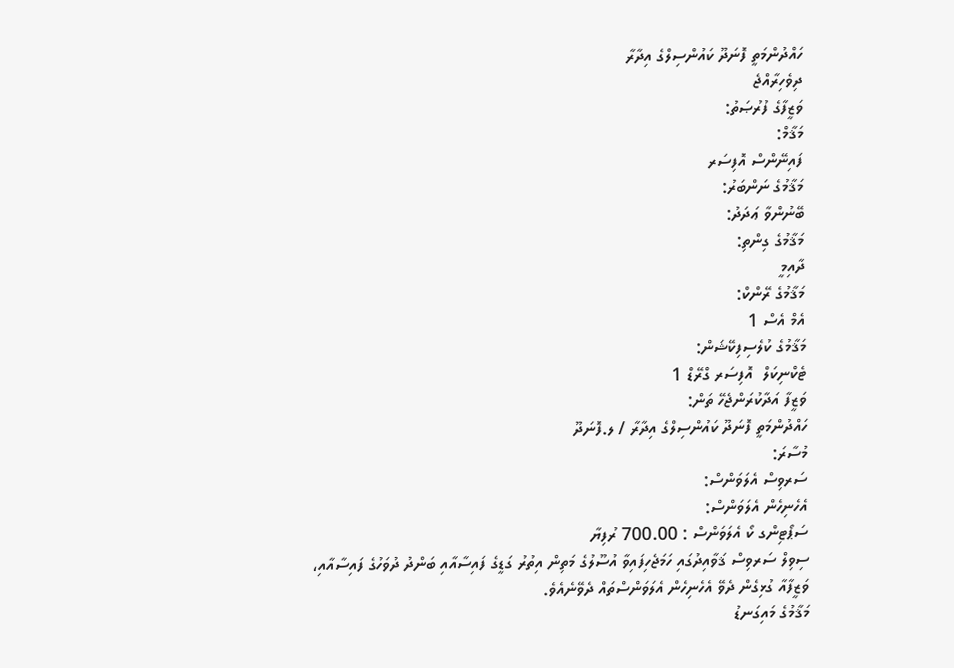ހައްދުންމަތީ ފޮނަދޫ ކައުންސިލްގެ އިދާރާ
ދިވެހިރާއްޖެ
ވަޒީފާގެ ފުރުޞަތު:
މަޤާމް:
ފައިނޭންސް އޮފިސަރ
މަޤާމުގެ ނަންބަރު:
ބޭނުންވާ ޢަދަދު:
މަޤާމުގެ ގިންތި:
ދާއިމީ
މަޤާމުގެ ރޭންކް:
އެމް އެސް 1
މަޤާމުގެ ކުލެސިފިކޭޝަން:
ޓެކްނިކަލް  އޮފިސަރ ގްރޭޑް 1
ވަޒީފާ އަދާކުރަންޖެހޭ ތަން:
ހައްދުންމަތީ ފޮނަދޫ ކައުންސިލްގެ އިދާރާ / ލ.ފޮނަދޫ
މުސާރަ:
ސަރވިސް އެލަވަންސް:
އެހެނިހެން އެލަވަންސް:
ސަޕޯޓިންގ ކޯ އެލަވަންސް : 700.00 ރުފިޔާ
ސިވިލް ސަރވިސް ޤަވާއިދުގައި ހަމަޖެހިފައިވާ އުސޫލުގެ މަތިން އިތުރު ގަޑީގެ ފައިސާއާއި ބަންދު ދުވަހުގެ ފައިސާއާއި، ވަޒީފާއާ ގުޅިގެން ދެވޭ އެހެނިހެން އެލަވަންސްތައް ދެވޭނެއެވެ.
މަޤާމުގެ މައިގަނޑު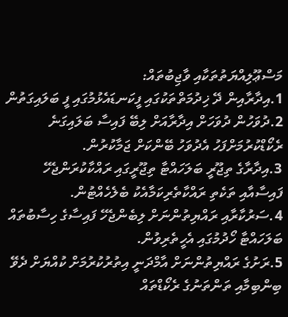މަސްޢޫލިއްޔަތުތަކާއި ވާޖިބުތައް:
1.އިދާރާއިން ދޭ ޚިދުމަތްތަކުގައި ފީކަނޑައެޅުމުގައި ފީ ބަލައިގަތުން
2.ދުވަހުން ދުވަހަށް އިދާރާއަށް ލިބޭ ފައިސާ ބަލައިގަނެ ރެކޯޑްކުރުމަށްފަހު އެދުވަހު ބޭންކަށް ޖަމާކުރުން.
3.އިދާރާގެ ތިޖޫރީ ބަލަހައްޓާ ތިޖޫރީގައި ރައްކާކުރަންޖެހޭ ފައިސާއާއި ތަކެތި ރައްކާތެރިކަމާއެކު ބެލެހެއްޓުން.
4.ސަރުކާރާއި ރައްޔިތުންނަށް ލިބެންޖެހޭ ފައިސާގެ ހިސާބުތައް ބަލަހައްޓާ ހޯދުމުގައި އެހީތެރިވުން.
5.ރަށުގެ ރައްޔިތުންނަށް އާމްދަނީ އިތުރުކުރުމަށް ކުއްޔަށް ދެވޭ ބިންބިމާއި ތަންތަނުގެ ރެކޯޑްތައް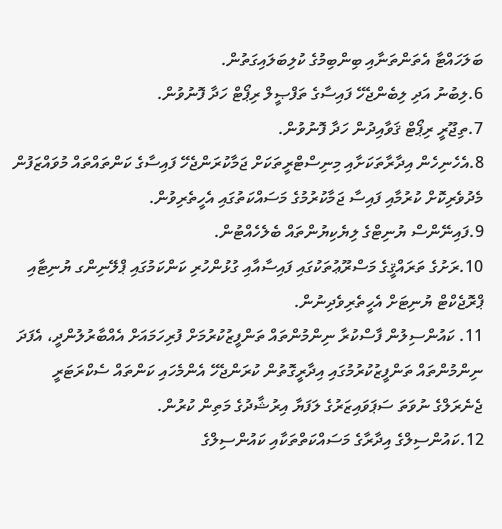ބަލަހައްޓާ އެތަންތަނާއި ބިންބިމުގެ ކުލިބަލައިގަތުން.
6.ލިބުނު އަދި ލިބެންޖެހޭ ފައިސާގެ ތަފްޞީލް ރިޕޯޓް ހަދާ ފޮނުވުން.
7.ތިޖޫރީ ރިޕޯޓް ޤަވާއިދުން ހަދާ ފޮނުވުން.
8.އެހެނިހެން އިދާރާތަކަށާއި މިނިސްޓްރީތަކަށް ޖަމާކުރަންޖެހޭ ފައިސާގެ ކަންތައްތައް މުވައްޒަފުން މެދުވެރިކޮށް ކުރުމާއި ފައިސާ ޖަމާކުރުމުގެ މަސައްކަތުގައި އެހީތެރިވުން.
9.ފައިނޭންސް ޔުނިޓްގެ ލިޔެކިޔުންތައް ބެލެހެއްޓުން.
10.ރަށުގެ ތަރައްޤީގެ މަސްރޫޢުތަކުގައި ފައިސާއާއި ގުޅުންހުރި ކަންކަމުގައި ޕްލޭނިންގ ޔުނިޓާއި ޕްރޮޖެކްޓް ޔުނިޓަށް އެހީތެރިވެދިނުން.
11. ކައުންސިލުން ފާސްކުރާ ނިންމުންތައް ތަންފީޒުކުރުމަށް ފުރިހަމައަށް އެއްބާރުލުންދީ، އެފަދަ ނިންމުންތައް ތަންފީޒުކުރުމުގައި އިދާރީގޮތުން ކުރަންޖެހޭ އެންމެހައި ކަންތައް ސެކްރަޓަރީ ޖެނެރަލްގެ ނުވަތަ ސަޕަވައިޒަރުގެ ލަފަޔާ އިރުޝާދުގެ މަތިން ކުރުން.
12.ކައުންސިލްގެ އިދާރާގެ މަސައްކަތްތަކާއި ކައުންސިލްގެ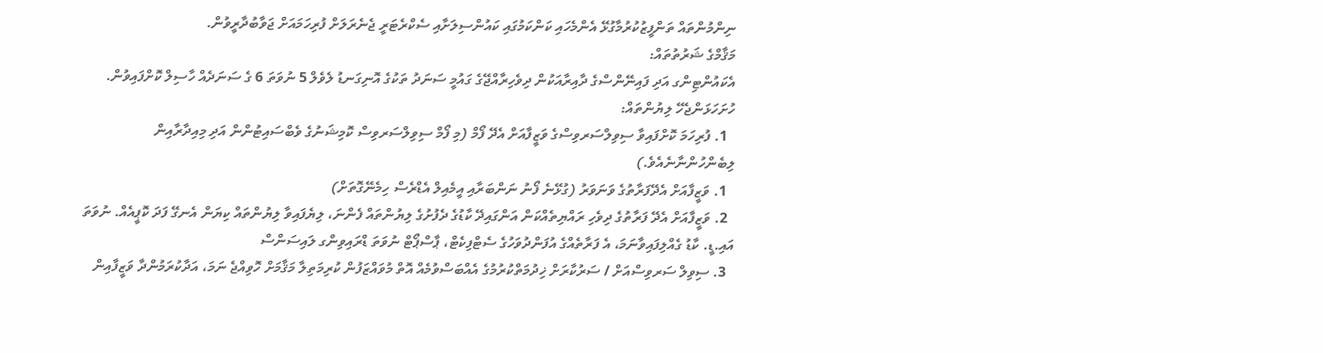ނިންމުންތައް ތަންފީޒުކުރުމާގުޅޭ އެންމެހައި ކަންކަމުގައި ކައުންސިލަށާއި ސެކްރެޓަރީ ޖެނެރަލަށް ފުރިހަމައަށް ޖަވާބުދާރީވުން.
މަޤާމްގެ ޝަރުތުތައް:
އެކައުންޓިންގ އަދި ފައިނޭންސްގެ ދާއިރާއަކުން ދިވެހިރާއްޖޭގެ ގައުމީ ސަނަދު ތަކުގެ އޮނިގަނޑު ލެވެލް 5 ނުވަތަ 6 ގެ ސަނަދެއް ހާސިލް ކޮށްފައިވުން.
ހުށަހަޅަންޖެހޭ ލިޔުންތައް:
  1. ފުރިހަމަ ކޮށްފައިވާ ސިވިލްސަރވިސްގެ ވަޒީފާއަށް އެދޭ ފޯމް (މި ފޯމް ސިވިލްސަރވިސް ކޮމިޝަނުގެ ވެބްސައިޓުންން އަދި މިއިދާރާއިން ލިބެންހުންނާނެއެވެ.)
  1. ވަޒީފާއަށް އެދޭފަރާތުގެ ވަނަވަރު (ގުޅޭނެ ފޯނު ނަންބަރާއި އީމެއިލް އެޑްރެސް ހިމެނޭގޮތަށް)
  2. ވަޒީފާއަށް އެދޭ ފަރާތުގެ ދިވެހި ރައްޔިތެއްކަން އަންގައިދޭ ކާޑުގެ ދެފުށުގެ ލިޔުންތައް ފެންނަ، ލިޔެފައިވާ ލިޔުންތައް ކިޔަން އެނގޭ ފަދަ ކޮޕީއެއް. ނުވަތަ އައި.ޑީ. ކާޑު ގެއްލިފައިވާނަމަ، އެ ފަރާތެއްގެ އުފަންދުވަހުގެ ސެޓްފިކެޓް، ޕާސްޕޯޓް ނުވަތަ ޑްރައިވިންގ ލައިސަންސް
  3. ސިވިލް ސަރވިސްއަށް / ސަރުކާރަށް ޚިދުމަތްކުރުމުގެ އެއްބަސްވުމެއް އޮތް މުވައްޒަފުން ކުރިމަތިލާ މަޤާމަށް ހޮވިއްޖެ ނަމަ، އަދާކުރަމުންދާ ވަޒީފާއިން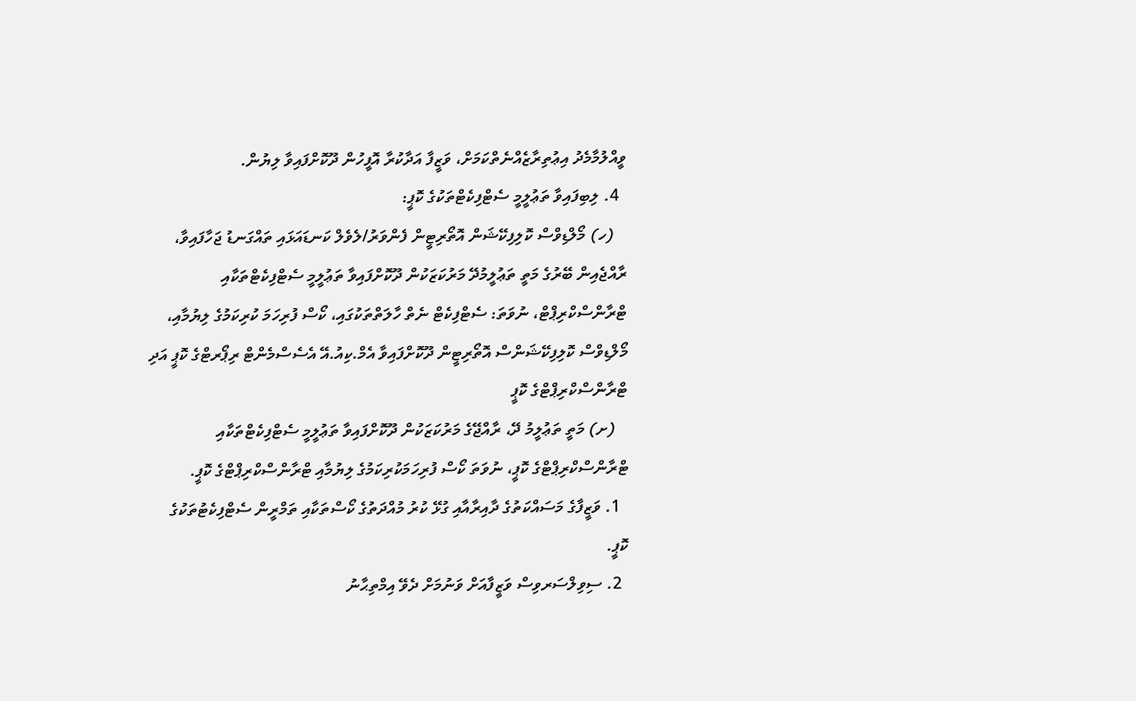ވީއްލުމާމެދު އިޢުތިރާޒެއްނެތްކަމަށް، ވަޒީފާ އަދާކުރާ އޮފީހުން ދޫކޮށްފައިވާ ލިޔުން.
  4. ލިބިފައިވާ ތަޢުލީމީ ސެޓްފިކެޓްތަކުގެ ކޮޕީ:
   (ހ) މޯލްޑިވްސް ކޮލިފިކޭޝަން އޮތޯރިޓީން ފެންވަރު/ލެވެލް ކަނޑައަޅައި ތައްގަނޑު ޖަހާފައިވާ، ރާއްޖެއިން ބޭރުގެ މަތީ ތަޢުލީމުދޭ މަރުކަޒަކުން ދޫކޮށްފައިވާ ތަޢުލީމީ ސެޓްފިކެޓްތަކާއި ޓްރާންސްކްރިޕްޓް، ނުވަތަ: ސެޓްފިކެޓް ނެތް ހާލަތްތަކުގައި، ކޯސް ފުރިހަމަ ކުރިކަމުގެ ލިޔުމާއި، މޯލްޑިވްސް ކޮލިފިކޭޝަންސް އޮތޯރިޓީން ދޫކޮށްފައިވާ އެމް.ކިއު.އޭ އެސެސްމެންޓް ރިޕޯރޓްގެ ކޮޕީ އަދި ޓްރާންސްކްރިޕްޓްގެ ކޮޕީ
   (ށ) މަތީ ތަޢުލީމު ދޭ، ރާއްޖޭގެ މަރުކަޒަކުން ދޫކޮށްފައިވާ ތަޢުލީމީ ސެޓްފިކެޓްތަކާއި ޓްރާންސްކްރިޕްޓްގެ ކޮޕީ، ނުވަތަ ކޯސް ފުރިހަމަކުރިކަމުގެ ލިޔުމާއި ޓްރާންސްކްރިޕްޓްގެ ކޮޕީ.
  1. ވަޒީފާގެ މަސައްކަތުގެ ދާއިރާއާއި ގުޅޭ ކުރު މުއްދަތުގެ ކޯސްތަކާއި ތަމްރީން ސެޓްފިކެޓުތަކުގެ ކޮޕީ.
  2. ސިވިލްސަރވިސް ވަޒީފާއަށް ވަނުމަށް ދެވޭ އިމްތިޙާނު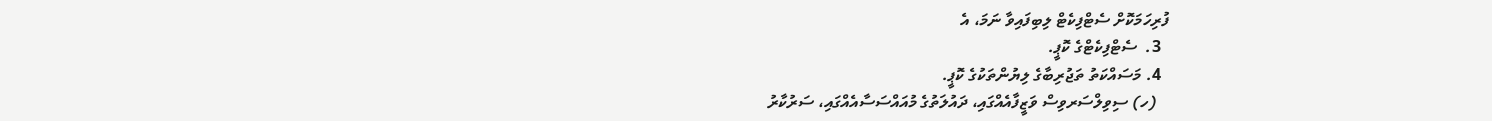ފުރިހަމަކޮށް ސެޓްފިކެޓް ލިބިފައިވާ ނަމަ، އެ
  3.  ސެޓްފިކެޓްގެ ކޮޕީ.
  4. މަސައްކަތު ތަޖުރިބާގެ ލިޔުންތަކުގެ ކޮޕީ.
   (ހ) ސިވިލްސަރވިސް ވަޒީފާއެއްގައި، ދައުލަތުގެ މުއައްސަސާއެއްގައި، ސަރުކާރު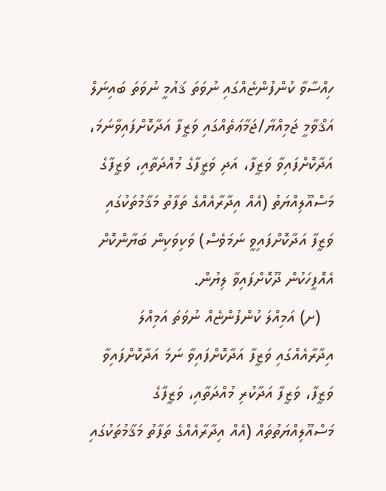ހިއްސާވާ ކުންފުންޏެއްގައި ނުވަތަ ޤައުމީ ނުވަތަ ބައިނަލް އަޤްވާމީ ޖަމިއްޔާ/ޖަމާޢަތެއްގައި ވަޒީފާ އަދާކޮށްފައިވާނަމަ، އަދާކޮށްފައިވާ ވަޒީފާ، އަދި ވަޒީފާގެ މުއްދަތާއި، ވަޒީފާގެ މަސްއޫލިއްޔަތު (އެއް އިދާރާއެއްގެ ތަފާތު މަޤާމުތަކުގައި ވަޒީފާ އަދާކޮށްފައިވީ ނަމަވެސް) ވަކިވަކިން ބަޔާންކޮށް އެއޮފީހަކުން ދޫކޮށްފައިވާ ލިޔުން.
   (ށ) އަމިއްލަ ކުންފުންޏެއް ނުވަތަ އަމިއްލަ އިދާރާއެއްގައި ވަޒީފާ އަދާކޮށްފައިވާ ނަމަ އަދާކޮށްފައިވާ ވަޒީފާ، ވަޒީފާ އަދާކުރި މުއްދަތާއި، ވަޒީފާގެ މަސްއޫލިއްޔަތުތައް (އެއް އިދާރާއެއްގެ ތަފާތު މަޤާމުތަކުގައި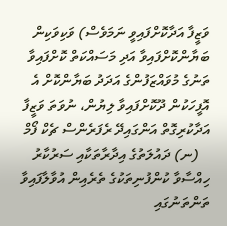ވަޒީފާ އަދާކޮށްފައިވީ ނަމަވެސް) ވަކިވަކިން ބަޔާންކޮށްފައިވާ އަދި މަސައްކަތް ކޮށްފައިވާ ތަނުގެ މުވައްޒަފުންގެ އަދަދު ބަޔާންކޮށް އެ އޮފީހަކުން ދޫކޮށްފައިވާ ލިޔުން، ނުވަތަ ވަޒީފާ އަދާކުރިގޮތް އަންގައިދޭ ރެފަރެންސް ޗެކް ފޯމް
   (ނ) ދައުލަތުގެ އިދާރާތަކާއި ސަރުކާރު ހިއްސާވާ ކުންފުނިތަކުގެ ތެރެއިން އުވާލާފައިވާ ތަންތަނުގައި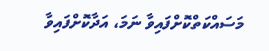މަސައްކަތްކޮށްފައިވާ ނަމަ، އަދާކޮށްފައިވާ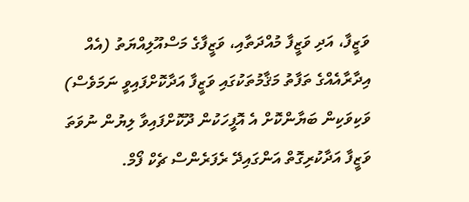ވަޒީފާ، އަދި ވަޒީފާ މުއްދަތާއި، ވަޒީފާގެ މަސްއޫލިއްޔަތު (އެއް އިދާރާއެއްގެ ތަފާތު މަޤާމުތަކުގައި ވަޒީފާ އަދާކޮށްފައިވީ ނަމަވެސް) ވަކިވަކިން ބަޔާންކޮށް އެ އޮފީހަކުން ދޫކޮށްފައިވާ ލިޔުން ނުވަތަ ވަޒީފާ އަދާކުރިގޮތް އަންގައިދޭ ރެފަރެންސް ޗެކް ފޯމް.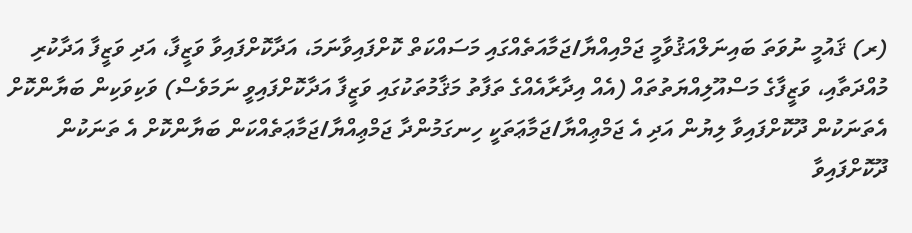(ރ) ޤައުމީ ނުވަތަ ބައިނަލްއަޤުވާމީ ޖަމްއިއްޔާ/ޖަމާއަތެއްގައި މަސައްކަތް ކޮށްފައިވާނަމަ، އަދާކޮށްފައިވާ ވަޒީފާ، އަދި ވަޒީފާ އަދާކުރި މުއްދަތާއި، ވަޒީފާގެ މަސްއޫލިއްޔަތުތައް (އެއް އިދާރާއެއްގެ ތަފާތު މަޤާމުތަކުގައި ވަޒީފާ އަދާކޮށްފައިވީ ނަމަވެސް) ވަކިވަކިން ބަޔާންކޮށް އެތަނަކުން ދޫކޮށްފައިވާ ލިޔުން އަދި އެ ޖަމްޢިއްޔާ/ޖަމާޢަތަކީ ހިނގަމުންދާ ޖަމްޢިއްޔާ/ޖަމާޢަތެއްކަން ބަޔާންކޮށް އެ ތަނަކުން ދޫކޮށްފައިވާ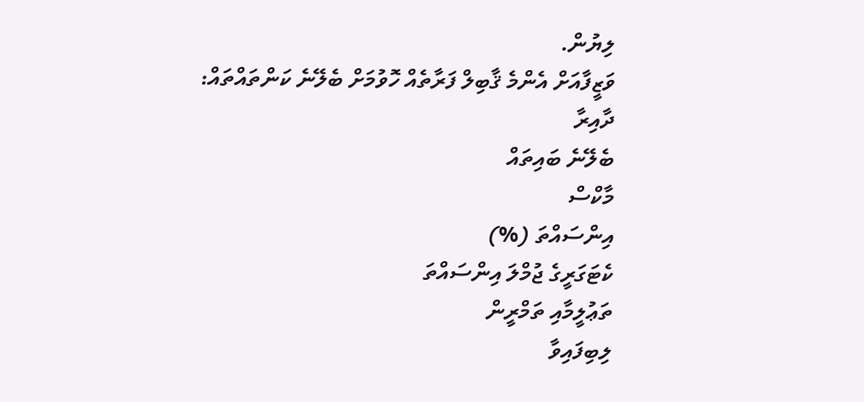ލިޔުން.
ވަޒީފާއަށް އެންމެ ޤާބިލް ފަރާތެއް ހޮވުމަށް ބެލޭނެ ކަންތައްތައް:
ދާއިރާ
ބެލޭނެ ބައިތައް
މާކްސް
އިންސައްތަ (%)
ކެޓަގަރީގެ ޖުމްލަ އިންސައްތަ
ތަޢުލީމާއި ތަމްރީން
ލިބިފައިވާ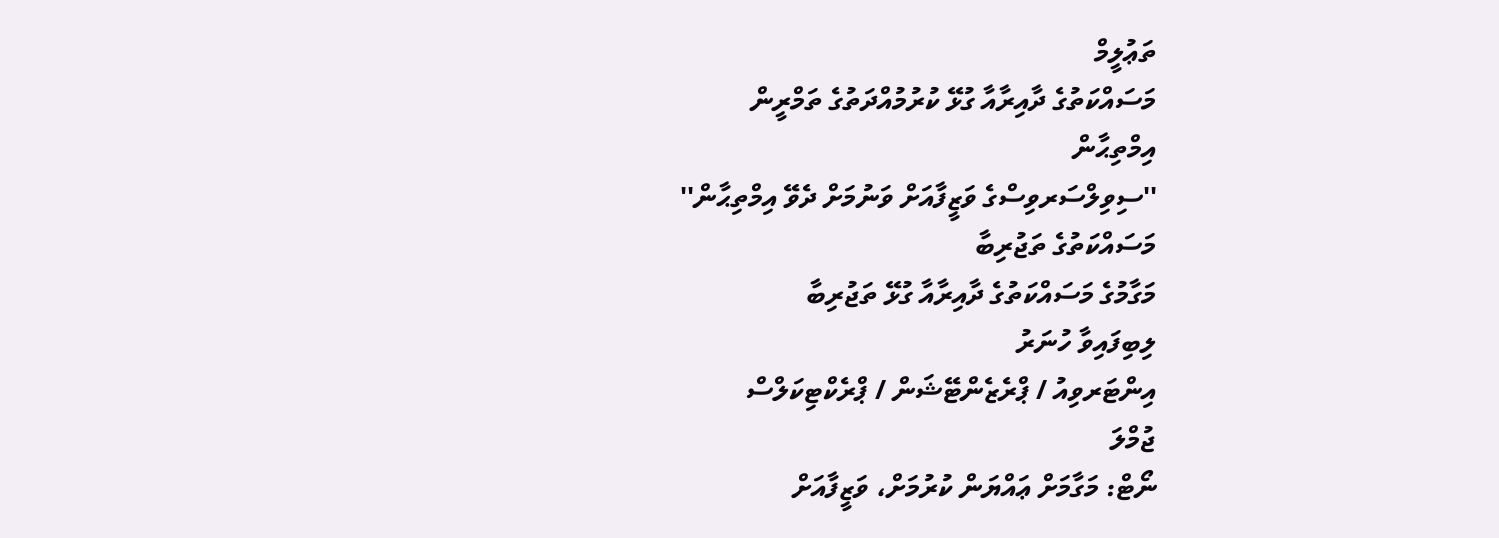ތަޢުލީމް
މަސައްކަތުގެ ދާއިރާއާ ގުޅޭ ކުރުމުއްދަތުގެ ތަމްރީން
އިމްތިޙާން
''ސިވިލްސަރވިސްގެ ވަޒީފާއަށް ވަނުމަށް ދެވޭ އިމްތިޙާން''
މަސައްކަތުގެ ތަޖުރިބާ
މަގާމުގެ މަސައްކަތުގެ ދާއިރާއާ ގުޅޭ ތަޖުރިބާ
ލިބިފައިވާ ހުނަރު
އިންޓަރވިއު / ޕްރެޒެންޓޭޝަން / ޕްރެކްޓިކަލްސް
ޖުމްލަ
ނޯޓް: މަގާމަށް ޢައްޔަން ކުރުމަށް، ވަޒީފާއަށް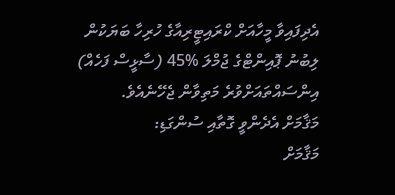އެދިފައިވާ މީހާއަށް ކްރައިޓީރިއާގެ ހުރިހާ ބަޔަކުން ލިބުނު ޕޮއިންޓްގެ ޖުމްލަ %45 (ސާޅީސް ފަހެއް) އިންސައްތައަށްވުރެ މަތިވާން ޖެހޭނެއެވެ.
މަޤާމަށް އެދެންވީ ގޮތާއި ސުންގަޑި:
މަޤާމަށް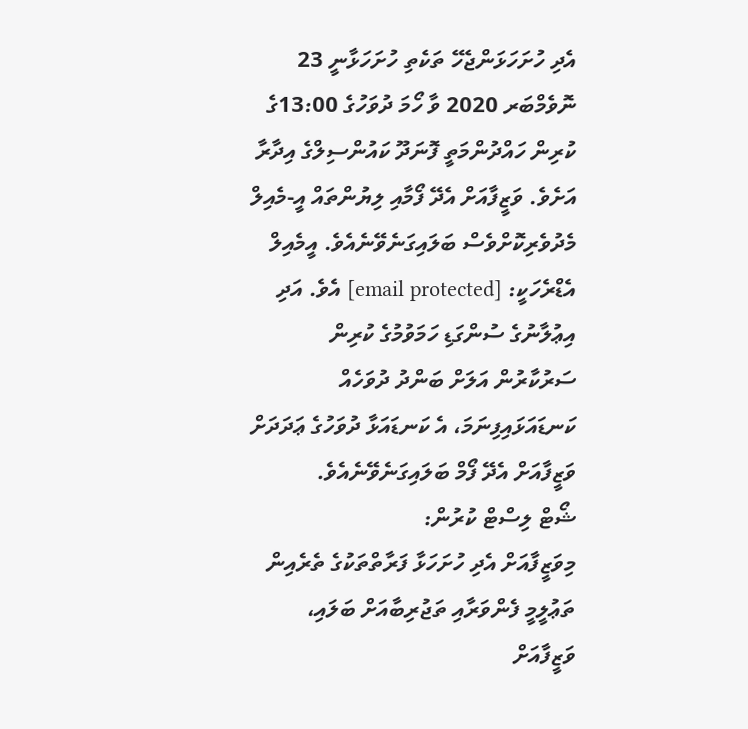އެދި ހުށަހަޅަންޖެހޭ ތަކެތި ހުށަހަޅާނީ 23 ނޮވެމްބަރ 2020 ވާ ހޯމަ ދުވަހުގެ 13:00ގެ ކުރިން ހައްދުންމަތީ ފޮނަދޫ ކައުންސިލްގެ އިދާރާ އަށެވެ. ވަޒީފާއަށް އެދޭ ފޯމާއި ލިޔުންތައް އީ-މެއިލް މެދުވެރިކޮށްވެސް ބަލައިގަނެވޭނެއެވެ. އީމެއިލް އެޑްރެހަކީ: [email protected] އެވެ. އަދި އިޢުލާނުގެ ސުންގަޑި ހަމަވުމުގެ ކުރިން ސަރުކާރުން އަލަށް ބަންދު ދުވަހެއް ކަނޑައަޅައިފިނަމަ، އެ ކަނޑައަޅާ ދުވަހުގެ ޢަދަދަށް ވަޒީފާއަށް އެދޭ ފޯމް ބަލައިގަނެވޭނެއެވެ.
ޝޯޓް ލިސްޓް ކުރުން:
މިވަޒީފާއަށް އެދި ހުށަހަޅާ ފަރާތްތަކުގެ ތެރެއިން ތަޢުލީމީ ފެންވަރާއި ތަޖުރިބާއަށް ބަލައި، ވަޒީފާއަށް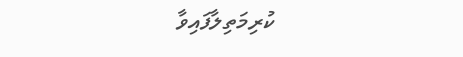ކުރިމަތިލާފައިވާ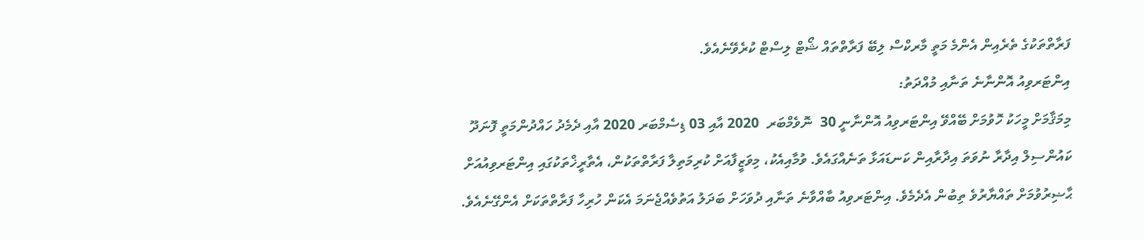ފަރާތްތަކުގެ ތެރެއިން އެންމެ މަތީ މާރކްސް ލިބޭ ފަރާތްތައް ޝޯޓް ލިސްޓް ކުރެވޭނެއެވެ.
އިންޓަރވިއު އޮންނާނެ ތަނާއި މުއްދަތު:
މިމަޤާމަށް މީހަކު ހޮވުމަށް ބޭއްވޭ އިންޓަރވިއު އޮންނާނީ 30  ނޮވެމްބަރ  2020 އާއި 03 ޑިސެމްބަރ 2020 އާއި ދެމެދު ހައްދުންމަތީ ފޮނަދޫ ކައުންސިލް އިދާރާ ނުވަތަ އިދާރާއިން ކަނޑައަޅާ ތަނެއްގައެވެ. ވުމާއިއެކު، މިވަޒީފާއަށް ކުރިމަތިލާ ފަރާތްތަކުން، އެތާރީޚްތަކުގައި އިންޓަރވިއުއަށް ޙާޟިރުވުމަށް ތައްޔާރުވެ ތިބުން އެދެމެވެ. އިންޓަރވިއު ބާއްވާނެ ތަނާއި ދުވަހަށް ބަދަލު އަތުވެއްޖެނަމަ އެކަން ހުރިހާ ފަރާތްތަކަށް އެންގޭނެއެވެ.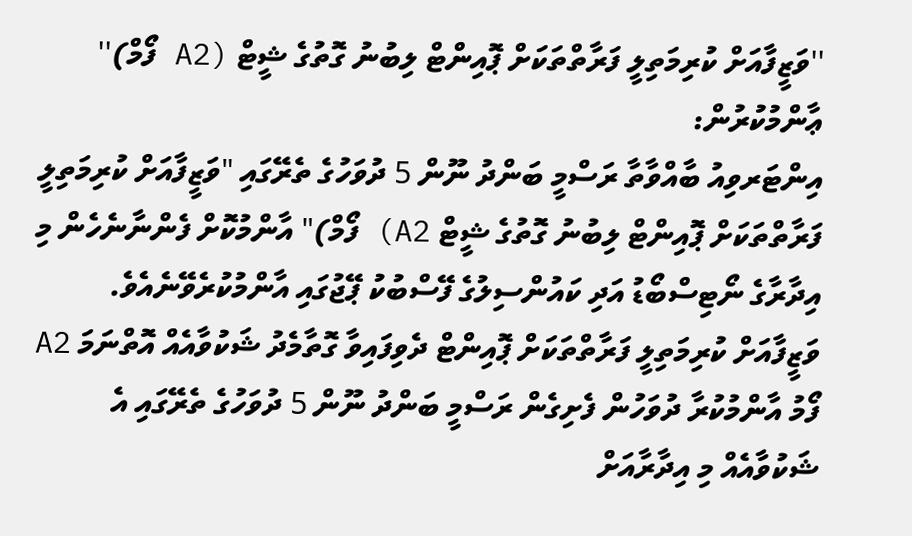''ވަޒީފާއަށް ކުރިމަތިލީ ފަރާތްތަކަށް ޕޮއިންޓް ލިބުނު ގޮތުގެ ޝީޓް (A2 ފޯމް)'' ޢާންމުކުރުން:
އިންޓަރވިއު ބާއްވާތާ ރަސްމީ ބަންދު ނޫން 5 ދުވަހުގެ ތެރޭގައި "ވަޒީފާއަށް ކުރިމަތިލީ ފަރާތްތަކަށް ޕޮއިންޓް ލިބުނު ގޮތުގެ ޝީޓް A2) ފޯމް)" އާންމުކޮށް ފެންނާނެހެން މި އިދާރާގެ ނޯޓިސްބޯޑު އަދި ކައުންސިލުގެ ފޭސްބުކު ޕޭޖުގައި އާންމުކުރެވޭނެއެވެ. ވަޒީފާއަށް ކުރިމަތިލީ ފަރާތްތަކަށް ޕޮއިންޓް ދެވިފައިވާ ގޮތާމެދު ޝަކުވާއެއް އޮތްނަމަ A2 ފޯމު އާންމުކުރާ ދުވަހުން ފެށިގެން ރަސްމީ ބަންދު ނޫން 5 ދުވަހުގެ ތެރޭގައި އެ ޝަކުވާއެއް މި އިދާރާއަށް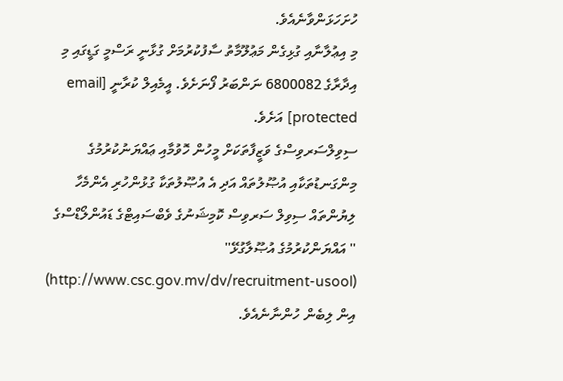ހުށަހަޅަންވާނެއެވެ.
މި އިޢުލާނާއި ގުޅިގެން މަޢުލޫމާތު ސާފުކުރުމަށް ގުޅާނީ ރަސްމީ ގަޑީގައި މި އިދާރާގެ 6800082 ނަންބަރު ފޯނަށެވެ. އީމެއިލް ކުރާނީ [email protected] އަށެވެ.
ސިވިލްސަރވިސްގެ ވަޒީފާތަކަށް މީހުން ހޮވުމާއި ޢައްޔަނުކުރުމުގެ މިންގަނޑުތަކާއި އުޞޫލުތައް އަދި އެ އުޞޫލުތަކާ ގުޅުންހުރި އެންމެހާ ލިޔުންތައް ސިވިލް ސަރވިސް ކޮމިޝަނުގެ ވެބްސައިޓްގެ ޑައުންލޯޑްސްގެ '' އައްޔަންކުރުމުގެ އުޞޫލާގުޅޭ'' (http://www.csc.gov.mv/dv/recruitment-usool) އިން ލިބެން ހުންނާނެއެވެ.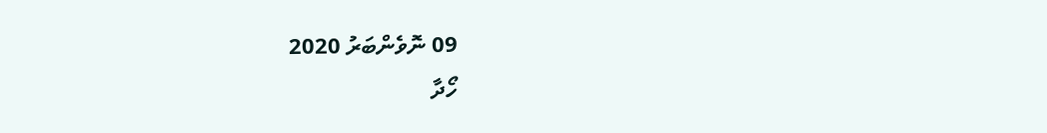09 ނޮވެންބަރު 2020
ހޯދާ